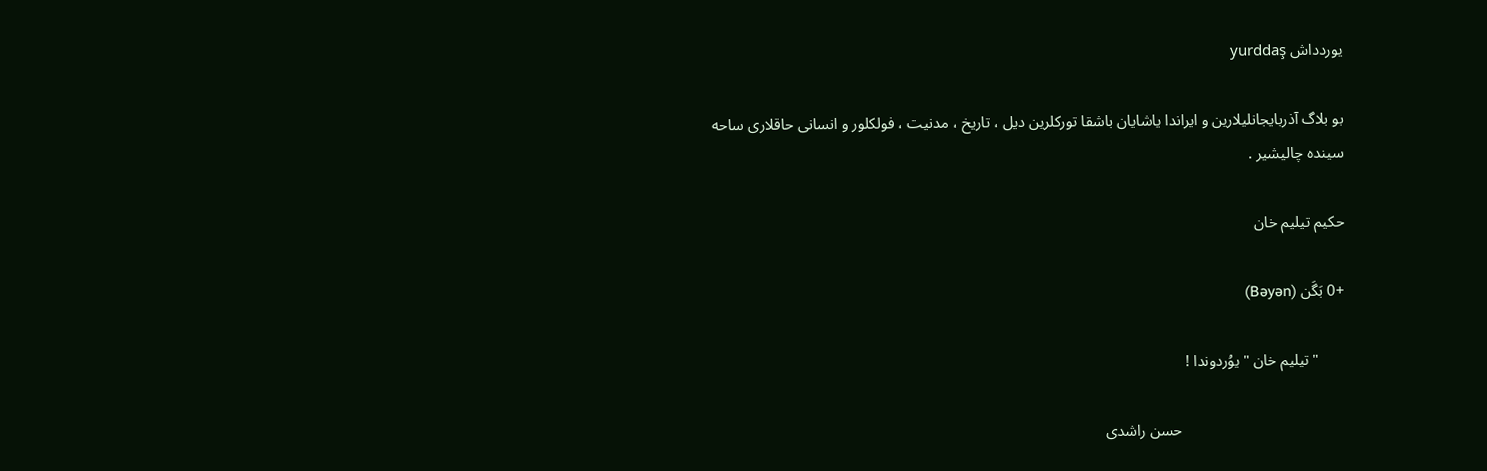یوردداش yurddaş

بو بلاگ آذربایجانلیلارین و ایراندا یاشایان باشقا تورکلرین دیل ، تاریخ ، مدنیت ، فولکلور و انسانی حاقلاری ساحه سینده چالیشیر .

حكیم تیلیم خان

+0 بَگَن (Bəyən)

       "تیلیم خان " یوُردوندا !

                                          حسن راشدی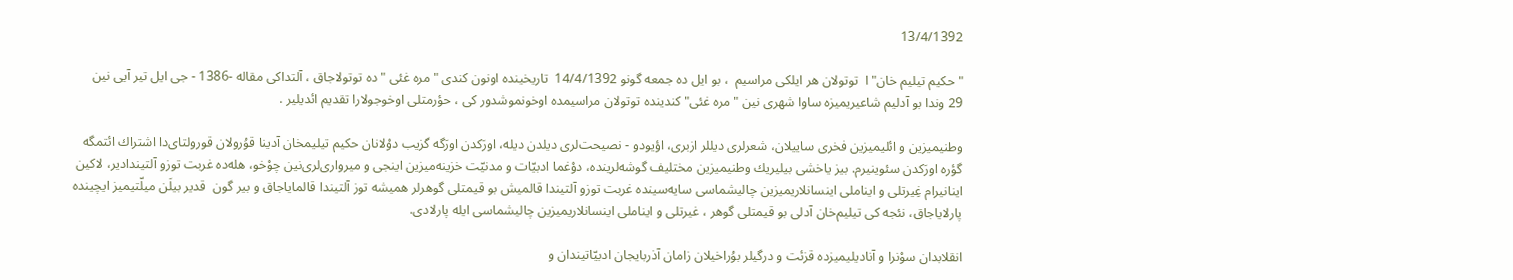13/4/1392

" حكیم تیلیم خان" ا  توتولان هر ایلكی مراسیم  ، بو ایل ده جمعه گونو 14/4/1392  تاریخینده اونون كندی " مره غئی " ده توتولاجاق ، آلتداكی مقاله -1386 - جی ایل تیر آیی نین   29 وندا بو آدلیم شاعیریمیزه ساوا شهری نین " مره غئی" كندینده توتولان مراسیمده اوخونموشدور كی ، حؤرمتلی اوخوجولارا تقدیم ائدیلیر .

وطنیمیزین و ائلیمیزین فخری ساییلان، شعرلری ‌دیللر ازبری، اؤیودو - نصیحت‌لری‌ دیلدن‌ دیله، اورَكدن اورَگه گزیب دوْلانان حكیم تیلیمخان آدینا قوُرولان قورولتای‌دا اشتراك ائتمگه گؤره اورَكدن سئوینیرم. بیز یاخشی بیلیریك وطنیمیزین مختلیف گوشه‌‌لرینده، دوْغما ادبیّات و مدنیّت خزینه‌میزین اینجی و میرواری‌لری‌نین چوْخو، هله‌ده غربت توزو آلتیندادیر، لاكین اینانیرام غِیرتلی و ایناملی اینسانلاریمیزین چالیشماسی سایه‌سینده غربت توزو آلتیندا قالمیش بو قیمتلی گوهرلر همیشه توز آلتیندا قالمایاجاق و بیر گون  قدیر بیلَن میلّتیمیز ایچینده پارلایاجاق، نئجه كی تیلیم‌خان آدلی بو قیمتلی گوهر ، غیرتلی و ایناملی اینسانلاریمیزین چالیشماسی ایله پارلادی.

انقلابدان سوْنرا و آنا‌دیلیمیزده قزئت و درگیلر بوُراخیلان زامان آذربایجان ادبیّاتیندان و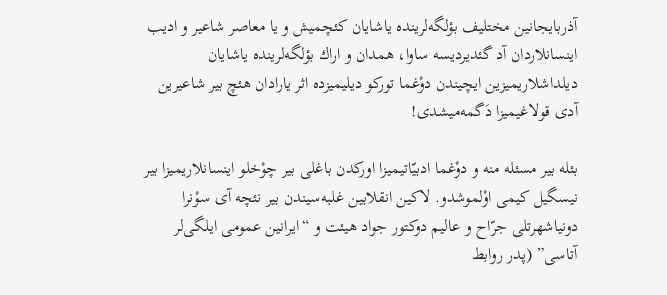آذربایجانین مختلیف بؤلگه‌لرینده یاشایان كئچمیش و یا معاصر شاعیر و ادیب اینسانلاردان آد گئدیردیسه ساوا، همدان و اراك بؤلگه‌‌لرینده یاشایان‌ دیلداشلاریمیزین ایچیندن دوْغما توركو ‌دیلیمیزده اثر یارادان هئچ بیر شاعیرین آدی قولاغیمیزا دَگمه‌میشدی!

بئله بیر مسئله منه و دوْغما ادبیّاتیمیزا اوركدن باغلی بیر چوْخلو اینسانلاریمیزا بیر نیسگیل كیمی اوْلموشدو. لاكین انقلابین غلبه‌سیندن بیر نئچه آی سوْنرا دونیاشهرتلی جرّاح و عالیم دوكتور جواد هیئت و “ایرانین عمومی ایلگی‌لر آتاسی” (پدر روابط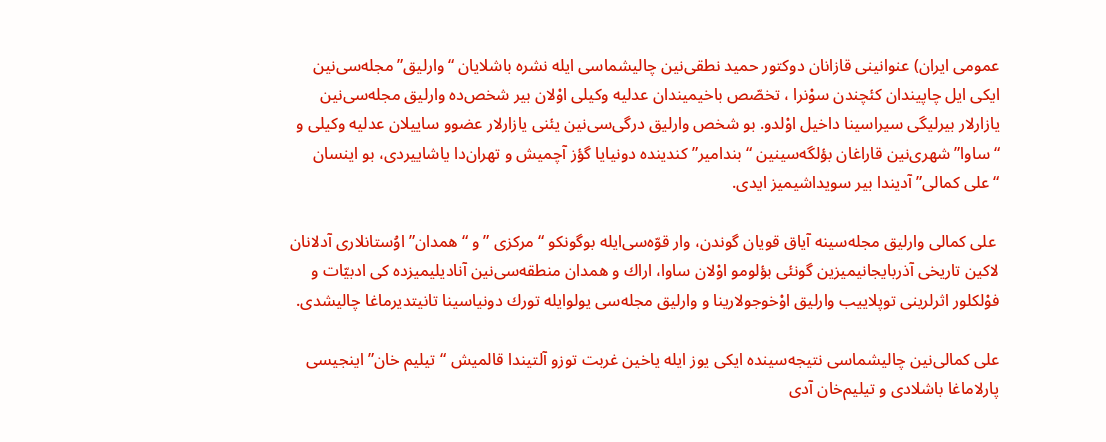عمومی ایران) عنوانینی قازانان دوكتور حمید نطقی‌نین چالیشماسی ایله نشره باشلایان “وارلیق” مجله‌سی‌نین ایكی ایل چاپیندان كئچندن سوْنرا ، تخصّص باخیمیندان عدلیه وكیلی اوْلان بیر شخص‌ده وارلیق مجله‌سی‌نین یازارلار بیرلیگی ‌سیراسینا داخیل اوْلدو. بو شخص وارلیق درگی‌سی‌نین یئنی یازارلار عضوو ساییلان عدلیه وكیلی و “ساوا” شهری‌نین قاراغان بؤلگه‌سینین “بندامیر” كندینده دونیایا گؤز آچمیش و تهران‌دا یاشاییردی، بو اینسان “علی كمالی” آدیندا بیر سویداشیمیز ایدی.

 علی كمالی وارلیق مجله‌سینه آیاق قویان گوندن، وار قوّه‌سی‌ایله بوگونكو “مركزی ” و “همدان” اوُستانلاری آدلانان لاكین تاریخی آذربایجانیمیزین گونئی بؤلومو اوْلان ساوا، اراك و همدان منطقه‌‌سی‌نین آنادیلیمیزده كی ادبیّات و فوْلكلور اثرلرینی توپلاییب وارلیق اوْخوجولارینا و وارلیق مجله‌سی یولوایله تورك دونیاسینا تانیتدیرماغا چالیشدی.

علی كمالی‌نین چالیشماسی نتیجه‌سینده ایكی یوز ایله یاخین غربت توزو آلتیندا قالمیش “تیلیم خان” اینجیسی پارلاماغا باشلادی و تیلیم‌خان آدی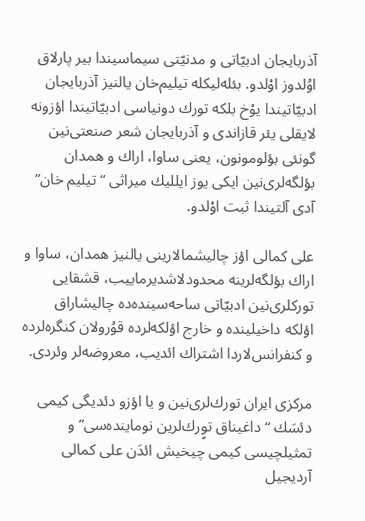آذربایجان ادبیّاتی و مدنیّتی ‌سیماسیندا بیر پارلاق اوُلدوز اوْلدو. بئله‌لیكله تیلیم‌خان یالنیز آذربایجان ادبیّاتیندا یوْخ بلكه تورك دونیاسی ادبیّاتیندا اؤزونه لایقلی یئر قازاندی و آذربایجان شعر صنعتی‌نین گونئی بؤلومونون، یعنی ساوا، اراك و همدان بؤلگه‌لری‌نین ایكی یوز ایللیك میراثی “تیلیم خان” آدی آلتیندا ثبت اوْلدو.

علی كمالی اؤز چالیشمالارینی یالنیز همدان، ساوا و اراك بؤلگه‌لرینه محدودلاشدیرماییب، قشقایی توركلری‌نین ادبیّاتی ساحه‌سینده‌ده چالیشاراق اؤلكه داخیلینده و خارج اؤلكه‌لرده قوُرولان كنگره‌لرده و كنفرانس‌لاردا اشتراك ائدیب، معروضه‌لر وئردی.

مركزی ایران تورك‌لری‌نین و یا اؤزو دئدیگی كیمی دئسَك “داغیناق توٍرك‌لرین نوماینده‌سی” و تمثیلچیسی كیمی چیخیش ائدَن علی كمالی آردیجیل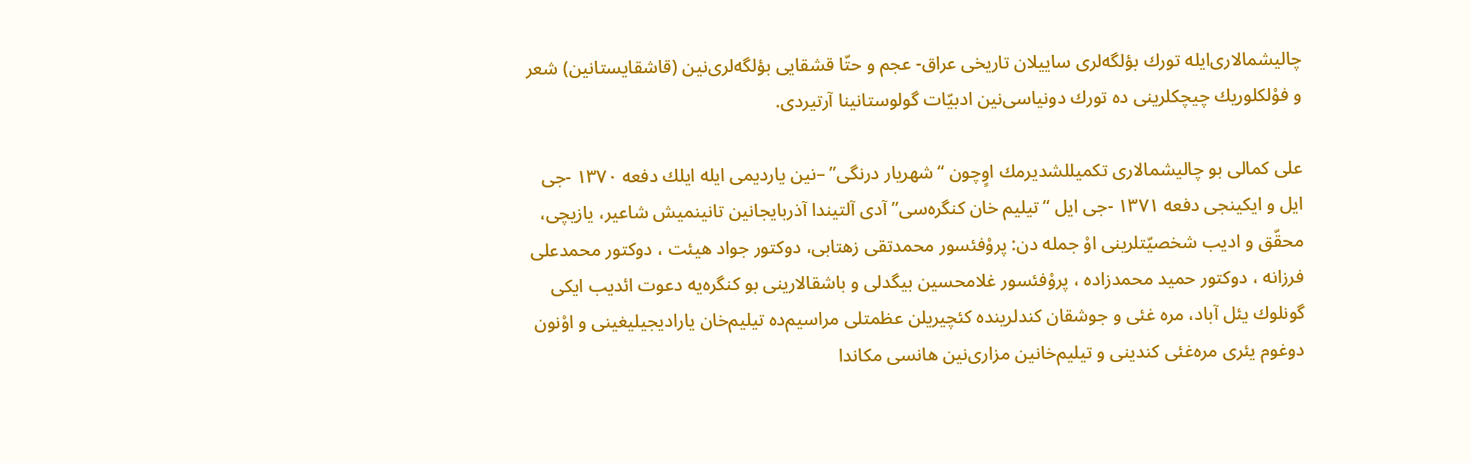چالیشمالاری‌ایله تورك بؤلگه‌لری ساییلان تاریخی عراق- عجم و حتّا قشقایی بؤلگه‌لری‌‌نین (قاشقایستانین) شعر و فوْلكلوریك چیچكلرینی‌ ده تورك دونیاسی‌نین ادبیّات گولوستانینا آرتیردی.

علی كمالی بو چالیشمالاری تكمیللشدیرمك اوٍچون “شهریار درنگی” –نین یاردیمی ایله ایلك دفعه ۱۳۷۰ -جی ایل و ایكینجی دفعه ۱۳۷۱ -جی ایل “تیلیم خان كنگره‌سی” آدی آلتیندا آذربایجانین تانینمیش شاعیر، یازیچی، محقّق و ادیب شخصیّتلرینی اوْ جمله‌ دن: پروْفئسور محمدتقی زهتابی، دوكتور جواد هیئت ، دوكتور محمدعلی فرزانه ، دوكتور حمید محمدزاده ، پروْفئسور غلامحسین بیگدلی و باشقالارینی بو كنگره‌یه دعوت ائدیب ایكی گونلوك یئل آباد، مره غئی و جوشقان كند‌لرینده كئچیریلن عظمتلی مراسیم‌ده تیلیم‌خان یارادیجیلیغینی و اوْنون دوغوم یئری مره‌غئی كندینی و تیلیم‌خانین مزاری‌نین هانسی مكاندا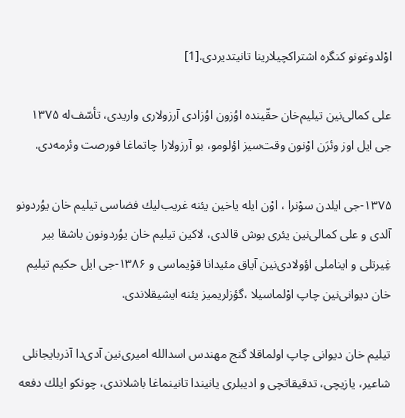اوْلدوغونو كنگره اشتراكچیلارینا تانیتدیردی.[1]

علی كمالی‌نین تیلیم‌خان حقّینده اوُزون اوُزادی آرزولاری واریدی، تأسّف‌له ۱۳۷۵ جی ایل اوز وئرَن اوْنون وقت‌سیز اؤلومو، بو آرزولارا چاتماغا فورصت وئرمه‌دی.

۱۳۷۵-جی ایلدن سوْنرا ، اوْن ایله یاخین یئنه غریب‌لیك فضاسی تیلیم خان یوُردونو آلدی و علی كمالی‌نین یئری بوش قالدی، لاكین تیلیم خان یوُردونون باشقا بیر غِیرتلی و ایناملی اؤولادی‌نین آیاق مئیدانا قوْیماسی و ۱۳۸۶-جی ایل حكیم تیلیم خان‌ دیوانی‌نین چاپ اوْلماسیلا ،گؤزلریمیز یئنه ایشیقلاندی.

تیلیم خان ‌دیوانی چاپ اولماقلا گنج مهندس اسدالله امیری‌نین آدی‌دا آذربایجانلی شاعیر، یازیچی، تدقیقاتچی و ادیبلری یانیندا تانینماغا باشلاندی، چونكو ایلك دفعه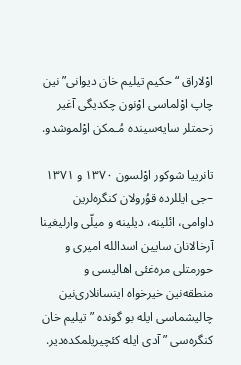اوْلاراق “حكیم تیلیم خان‌ دیوانی”نین چاپ اوْلماسی اوْنون چكدیگی آغیر زحمتلر سایه‌سینده مُـمكن اوْلموشدو.

تانرییا شوكور اوْلسون ۱۳۷۰ و ۱۳۷۱ –جی ایللرده قوُرولان كنگره‌لرین داوامی، ائلینه،‌ دیلینه و میلّی وارلیغینا آرخالانان سایین اسدالله امیری و حورمتلی مره‌غئی اهالیسی و منطقه‌نین خیرخواه اینسانلاری‌نین چالیشماسی ایله بو گونده ”تیلیم خان كنگره‌سی ” آدی ایله كئچیریلمكده‌دیر.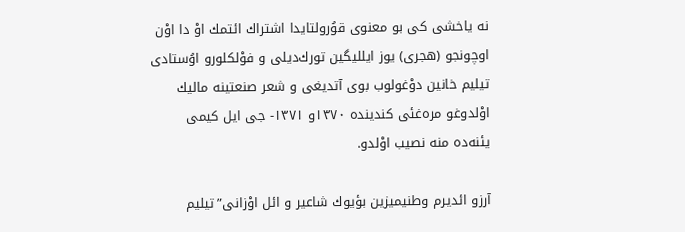نه یاخشی كی بو معنوی قوُرولتایدا اشتراك ائتمك اوْ دا اوْن اوچونجو (هجری) یوز ایللیگین تورك‌دیلی و فوْلكلورو اوُستادی تیلیم خانین دوْغولوب بوی آتدیغی و شعر صنعتینه مالیك اوْلدوغو مره‌غئی كندینده ۱۳۷۰و ۱۳۷۱- جی ایل كیمی یئنه‌ده منه نصیب اوْلدو.

آرزو ائدیرم وطنیمیزین بؤیوك شاعیر و ائل اوْزانی”تیلیم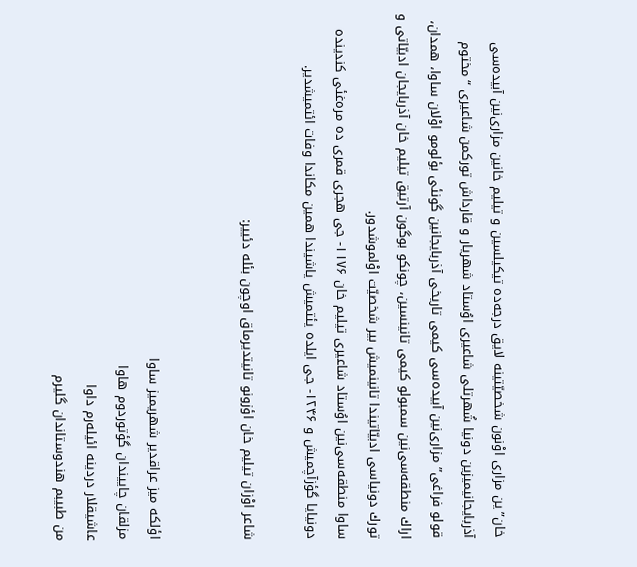خان”ین مزاری اوْنون شخصیّتینه لایق درجه‌ده تیكیلسین و تیلیم خانین مزاری‌نین آبیده‌سی آذربایجانیمیزین دونیا شُهرتلی شاعیری اوُستاد شهریار و قارداش توركمن شاعیری “مختوم قولو فراغی” مزاری‌نین آبیده‌سی كیمی تاریخی آذربایجانین گونئی بؤلومو اوْلان ساوا، همدان، اراك منطقه‌سی‌نین ‌سمبولو كیمی تانینسین، چونكو بوگون آرتیق تیلیم خان آذربایجان ادبیّاتی و تورك دونیاسی ادبیّاتیندا تانینمیش بیر شخصیّت اوْلموشدور.
ساوا منطقه‌سی‌نین اوُستاد شاعیری تیلیم خان ۱۱۷۶- جی هجری قمری ده مره‌غئی كندینده دونیایا گؤزآچمیش و ۱۲۴۶- جی ایلده یئتمیش یاشیندا همین مكاندا وفات ائتمیشدیر.

شاعر اوْزان تیلیم خان اؤزونو تانیتدیرماق اوچون بئله دئییر:


اؤلكه میز عراقدیر شهریمیز ساوا
مزلقان چاییندان گؤتوردوم هاوا
عاشیقلار دردینه ائیله‌رم داوا
من طبیبم هندوستاندان گلیرم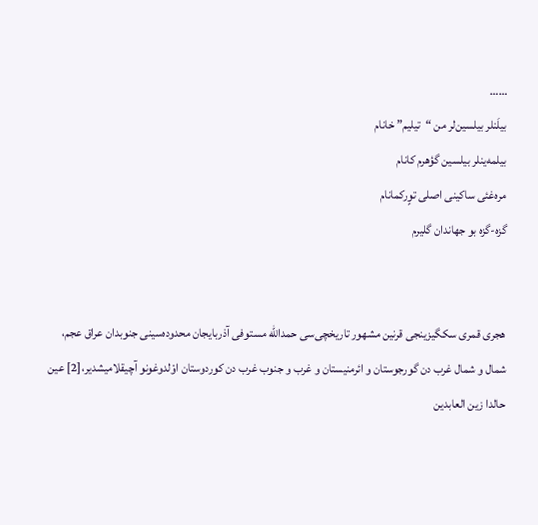……
بیلَنلر بیلسین‌لر من “تیلیم” خانام
بیلمه‌ینلر بیلسین گؤهرم كانام
مره‌غئی ساكینی اصلی توٍركمانام
گزه-گزه بو جهاندان گلیرم


هجری قمری سكگیزینجی قرنین مشهور تاریخچی‌سی حمدالله مستوفی آذربایجان محدوده‌سینی جنوبدان عراق عجم، شمال و شمال غرب دن گورجوستان و ائرمنیستان و غرب و جنوب غرب دن كوردوستان اوْلدوغونو آچیقلامیشدیر،[2] عین حالدا زین العابدین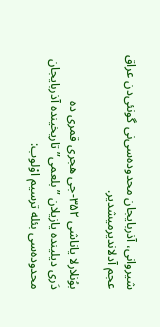شیروانی، آذربایجان محدوده‌سی‌نی گونئی‌دن عراق عجم آدلاندیرمیشدیر.

بوُنلارلا یاناشی ۳۵۲-جی هجری قمری ده دَری ‌دیلینده یازیلان ” بلعمی” تاریخینده آذربایجان محدوده‌سی بئله ترسیم اوْلوب: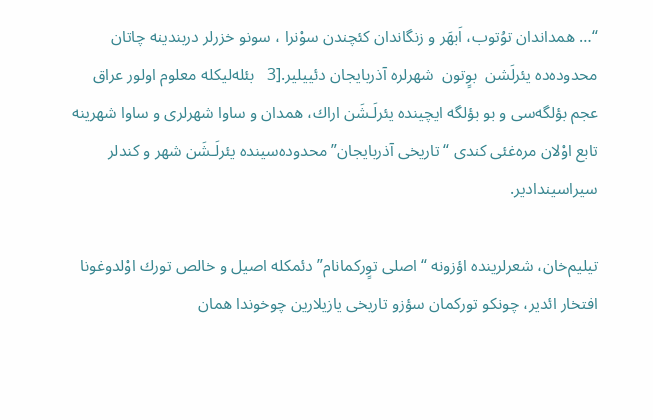“… همداندان توُتوب، اَبهَر و زنگاندان كئچندن سوْنرا ، سونو خزرلر دربندینه چاتان محدوده‌ده یئرلَشن  بوٍتون  شهرلره آذربایجان دئییلیر.[3   بئله‌لیكله معلوم اولور عراق عجم بؤلگه‌سی و بو بؤلگه ایچینده یئرلَـشَن اراك، همدان و ساوا شهرلری و ساوا شهرینه تابع اوْلان مره‌غئی كندی “تاریخی آذربایجان” محدوده‌سینده یئرلَـشَن شهر و كندلر سیراسیندادیر.

تیلیم‌خان، شعر‌لرینده اؤزونه “اصلی توٍركمانام” دئمكله اصیل و خالص تورك اوْلدوغونا افتخار ائدیر، چونكو توركمان سؤزو تاریخی یازیلارین چوخوندا همان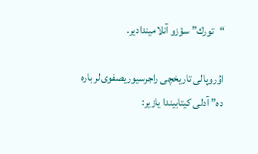“تورك” سؤزو آنلامیندادیر.

اوُروپالی تاریخچی راجر‌سیوریصفوی‌لر باره ده” آدلی كیتابیندا یازیر: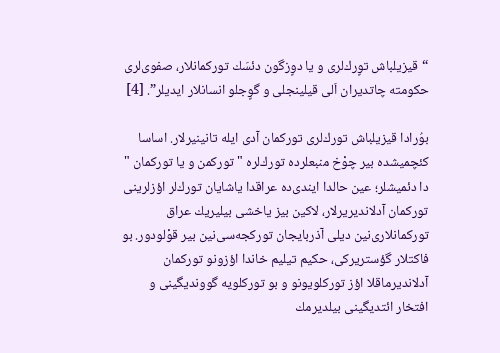“قیزیلباش توٍرك‌لری و یا دوٍزگون دئسَك توركمانلار، صفوی‌لری حكومته چاتدیران اَلی قیلینجلی و گوٍجلو انسانلار ایدیلر”. [4]

بوُرادا قیزیلباش تورك‌لری توركمان آدی ایله تانینیرلار. اساسا كئچمیشده بیر چوْخ منبعلرده تورك‌لره "توركمن و یا توركمان " دا دئمیشلر؛ عین حالدا ایندی‌ده عراقدا یاشایان تورك‌لر اؤزلرینی توركمان آدلاندیریرلار، لاكین بیز یاخشی بیلیریك عراق توركمانلاری‌نین ‌دیلی آذربایجان توركجه‌سی‌نین بیر قوْلودور. بو فاكتلار گؤستریركی، حكیم تیلیم خاندا اؤزونو توركمان آدلاندیرماقلا اؤز توركلویونو و بو توركلویه گووندیگینی و افتخار ائتدیگینی بیلدیرمك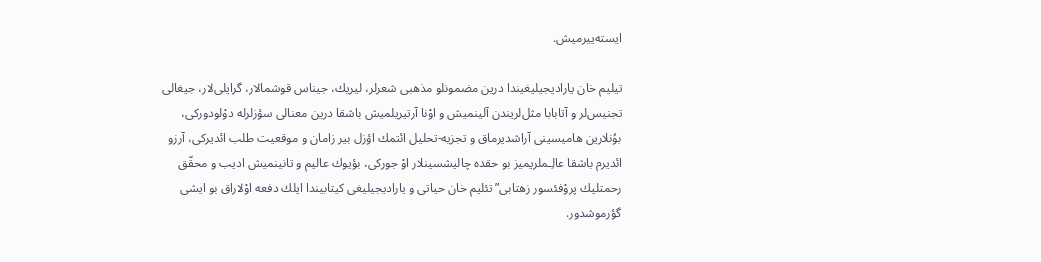ایسته‌ییرمیش.

تیلیم خان یارادیجیلیغیندا درین مضمونلو مذهبی شعرلر، لیریك، جیناس قوشمالار، گرایلی‌لار، جیغالی تجنیس‌لر و آتابابا مثل‌لریندن آلینمیش و اوْنا آرتیریلمیش باشقا درین معنالی سؤزلرله دوْلودوركی، بوُنلارین هامیسینی آراشدیرماق و تجزیه-تحلیل ائتمك اؤزل بیر زامان و موقعیت طلب ائدیركی، آرزو ائدیرم باشقا عالِـملریمیز بو حقده چالیشسینلار اوْ جوركی، بؤیوك عالیم و تانینمیش ادیب و محقّق رحمتلیك پروْفئسور زهتابی”تئلیم خان حیاتی و یارادیجیلیغی كیتابیندا ایلك دفعه اوْلاراق بو ایشی گؤرموشدور.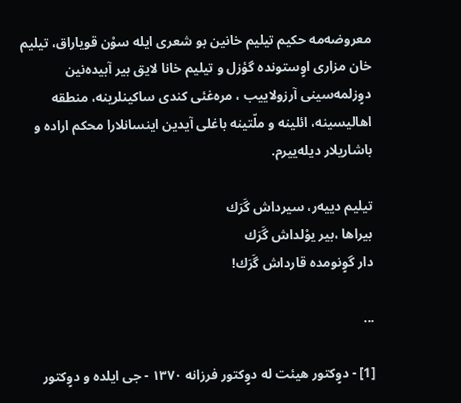معروضه‌مه حكیم تیلیم خانین بو شعری ایله سوْن قویاراق، تیلیم خان مزاری اوٍستونده گؤزل و تیلیم خانا لایق بیر آبیده‌نین دوٍزلمه‌سینی آرزولاییب ، مره‌غئی كندی ساكینلرینه، منطقه اهالیسینه، ائلینه و ملّتینه باغلی آیدین اینسانلارا محكم اراده و باشاریلار دیله‌ییرم.

تیلیم‌ دییه‌ر، ‌سیرداش گَرَك
بیراها ،‌بیر یوْلداش گَرَك
دار گوٍنومده قارداش گَرَك!

...

[1] - دوٍكتور هیئت له دوٍكتور فرزانه ۱۳۷۰ - جی ایلده و دوٍكتور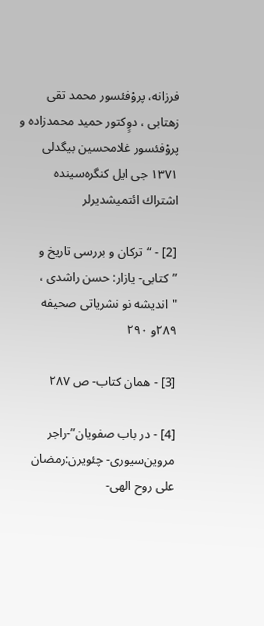فرزانه، پروْفئسور محمد تقی زهتابی ،‌ دوٍكتور حمید محمدزاده و پروْفئسور غلامحسین بیگدلی ۱۳۷۱ جی ایل كنگره‌سینده اشتراك ائتمیشدیرلر

[2] - “تركان و بررسی تاریخ و ”كتابی- یازار: حسن راشدی ، "اندیشه نو نشریاتی صحیفه ۲۸۹و ۲۹۰

[3] - همان كتاب- ص ۲۸۷

[4] - در باب صفویان”-راجر مروین‌سیوری- چئویرن:رمضان علی روح الهی-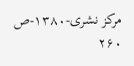مركز نشری-۱۳۸۰-ص ۲۶۰